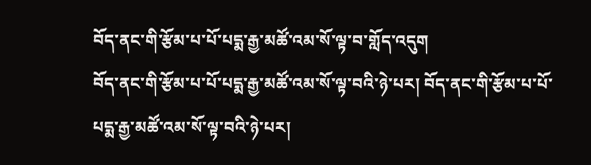བོད་ནང་གི་རྩོམ་པ་པོ་པདྨ་རྒྱ་མཚོ་འམ་སོ་ལྟ་བ་གློད་འདུག
བོད་ནང་གི་རྩོམ་པ་པོ་པདྨ་རྒྱ་མཚོ་འམ་སོ་ལྟ་བའི་ཉེ་པར། བོད་ནང་གི་རྩོམ་པ་པོ་པདྨ་རྒྱ་མཚོ་འམ་སོ་ལྟ་བའི་ཉེ་པར།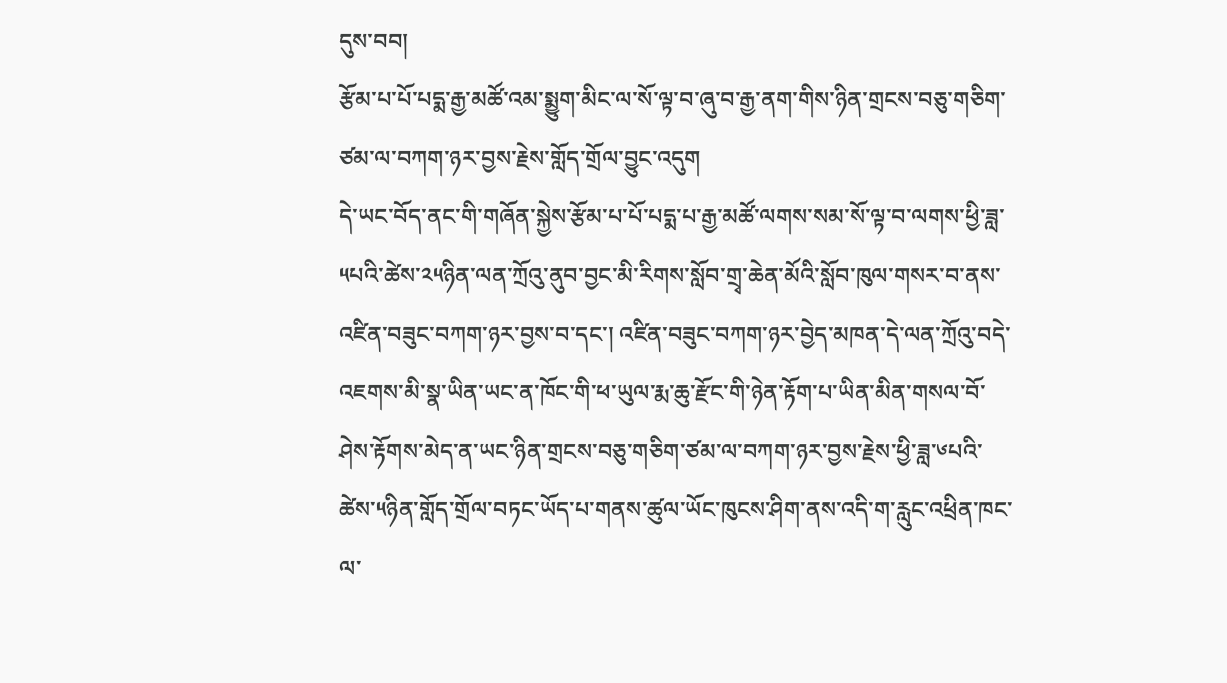དུས་བབ།
རྩོམ་པ་པོ་པདྨ་རྒྱ་མཚོ་འམ་སྨྱུག་མིང་ལ་སོ་ལྟ་བ་ཞུ་བ་རྒྱ་ནག་གིས་ཉིན་གྲངས་བཅུ་གཅིག་ཙམ་ལ་བཀག་ཉར་བྱས་རྗེས་གློད་གྲོལ་བྱུང་འདུག
དེ་ཡང་བོད་ནང་གི་གཞོན་སྐྱེས་རྩོམ་པ་པོ་པདྨ་པ་རྒྱ་མཚོ་ལགས་སམ་སོ་ལྟ་བ་ལགས་ཕྱི་ཟླ་༥པའི་ཚེས་༢༥ཉིན་ལན་ཀྲོའུ་ནུབ་བྱང་མི་རིགས་སློབ་གྲྭ་ཆེན་མོའི་སློབ་ཁུལ་གསར་བ་ནས་འཛིན་བཟུང་བཀག་ཉར་བྱས་བ་དང་། འཛིན་བཟུང་བཀག་ཉར་བྱེད་མཁན་དེ་ལན་ཀྲོའུ་བདེ་འཇགས་མི་སྣ་ཡིན་ཡང་ན་ཁོང་གི་ཕ་ཡུལ་རྨ་ཆུ་རྫོང་གི་ཉེན་རྟོག་པ་ཡིན་མིན་གསལ་བོ་ཤེས་རྟོགས་མེད་ན་ཡང་ཉིན་གྲངས་བཅུ་གཅིག་ཙམ་ལ་བཀག་ཉར་བྱས་རྗེས་ཕྱི་ཟླ་༦པའི་ཚེས་༥ཉིན་གློད་གྲོལ་བཏང་ཡོད་པ་གནས་ཚུལ་ཡོང་ཁུངས་ཤིག་ནས་འདི་ག་རླུང་འཕྲིན་ཁང་ལ་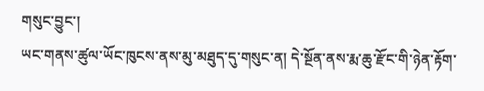གསུང་བྱུང་།
ཡང་གནས་ཚུལ་ཡོང་ཁུངས་ནས་མུ་མཐུད་དུ་གསུང་ན། དེ་སྔོན་ནས་རྨ་ཆུ་རྫོང་གི་ཉེན་རྟོག་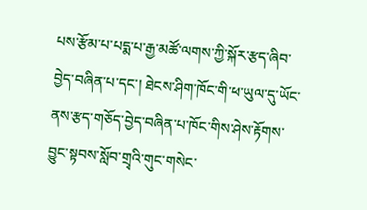པས་རྩོམ་པ་པདྨ་པ་རྒྱ་མཚོ་ལགས་ཀྱི་སྐོར་རྩད་ཞིབ་བྱེད་བཞིན་པ་དང་། ཐེངས་ཤིག་ཁོང་གི་ཕ་ཡུལ་དུ་ཡོང་ནས་རྩད་གཅོད་བྱེད་བཞིན་པ་ཁོང་གིས་ཤེས་རྟོགས་བྱུང་སྟབས་སློབ་གྲྭའི་གུང་གསེང་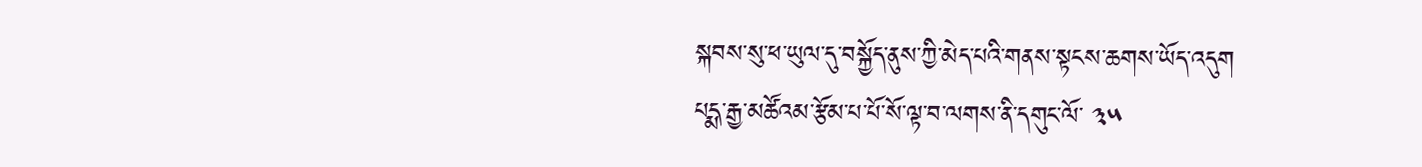སྐབས་སུ་ཕ་ཡུལ་དུ་བསྐྱོད་ནུས་ཀྱི་མེད་པའི་གནས་སྟངས་ཆགས་ཡོད་འདུག
པདྨ་རྒྱ་མཚོའམ་རྩོམ་པ་པོ་སོ་ལྟ་བ་ལགས་ནི་དགུང་ལོ་ ༣༥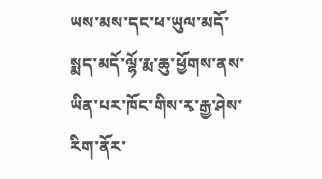ཡས་མས་དང་ཕ་ཡུལ་མདོ་སྨད་མདོ་ལྷོ་རྨ་ཆུ་ཕྱོགས་ནས་ཡིན་པར་ཁོང་གིས་རྭ་རྒྱ་ཤེས་རིག་ནོར་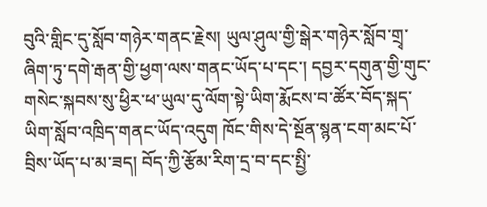བུའི་གླིང་དུ་སློབ་གཉེར་གནང་རྗེས། ཡུལ་ཤུལ་གྱི་སྒེར་གཉེར་སློབ་གྲྭ་ཞིག་ཏུ་དགེ་རྒན་གྱི་ཕྱག་ལས་གནང་ཡོད་པ་དང་། དབྱར་དགུན་གྱི་གུང་གསེང་སྐབས་སུ་ཕྱིར་ཕ་ཡུལ་དུ་ལོག་སྟེ་ཡིག་རྨོངས་བ་ཚོར་བོད་སྐད་ཡིག་སློབ་འཁྲིད་གནང་ཡོད་འདུག ཁོང་གིས་དེ་སྔོན་སྙན་ངག་མང་པོ་བྲིས་ཡོད་པ་མ་ཟད། བོད་ཀྱི་རྩོམ་རིག་དྲ་བ་དང་སྤྱི་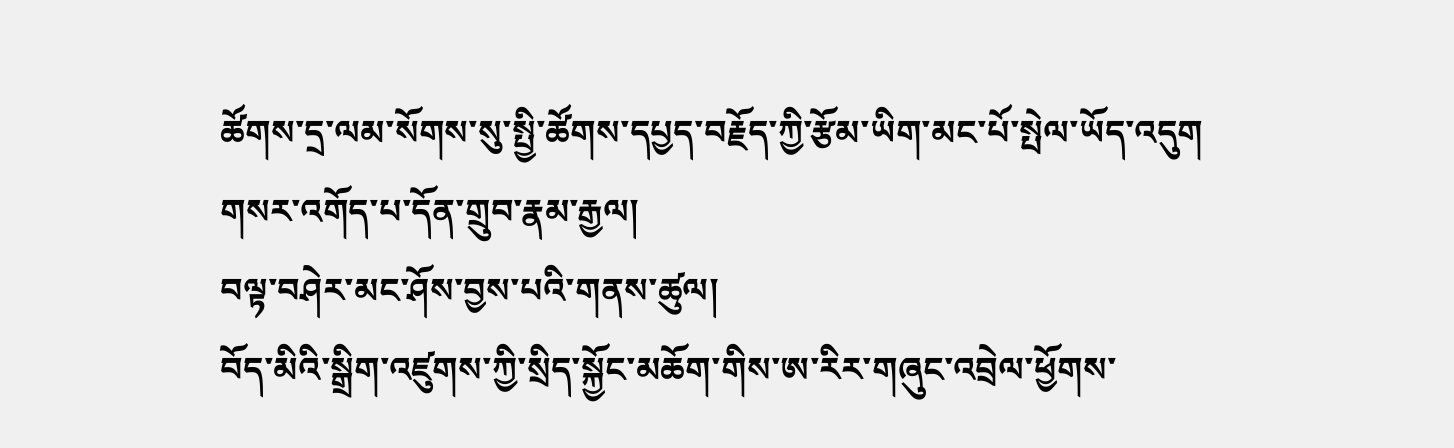ཚོགས་དྲ་ལམ་སོགས་སུ་སྤྱི་ཚོགས་དཔྱད་བརྗོད་ཀྱི་རྩོམ་ཡིག་མང་པོ་སྤེལ་ཡོད་འདུག
གསར་འགོད་པ་དོན་གྲུབ་རྣམ་རྒྱལ།
བལྟ་བཤེར་མང་ཤོས་བྱས་པའི་གནས་ཚུལ།
བོད་མིའི་སྒྲིག་འཛུགས་ཀྱི་སྲིད་སྐྱོང་མཆོག་གིས་ཨ་རིར་གཞུང་འབྲེལ་ཕྱོགས་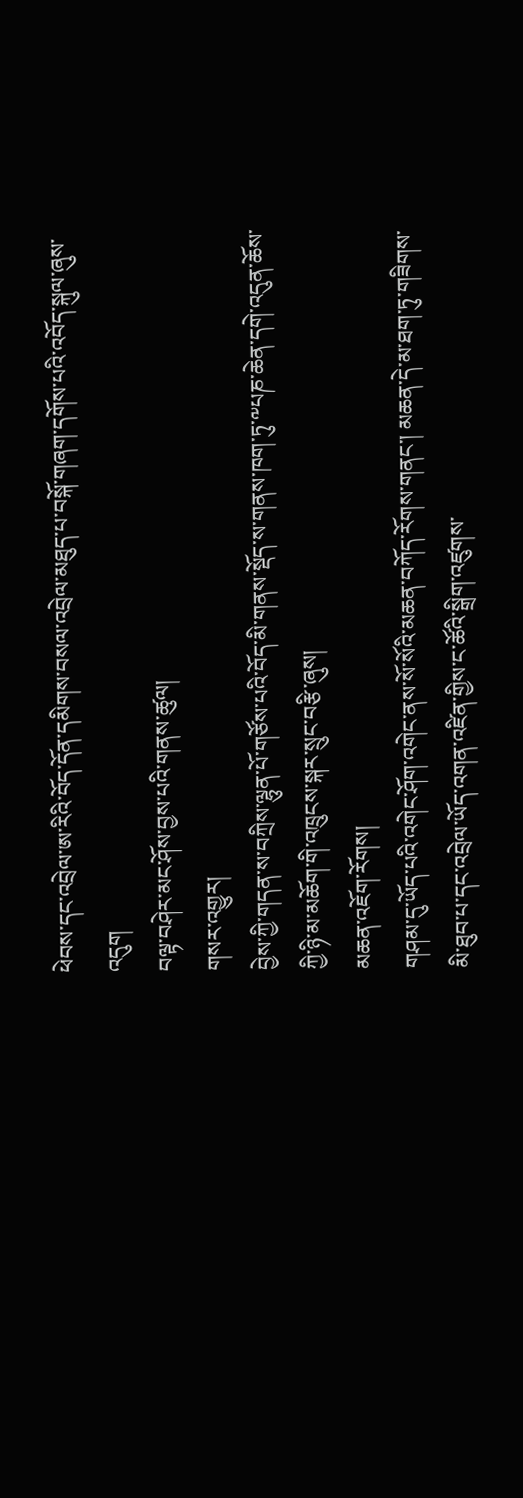ཕེབས་དང་འབྲེལ་ཨ་རིའི་བོད་དོན་དམིགས་བསལ་འབྲེལ་མཐུད་པ་བསྐོ་གཞག་དགོས་པའི་འབོད་སྐུལ་ཞུས་འདུག
བལྟ་བཤེར་མང་ཤོས་བྱས་པའི་གནས་ཚུལ།
གསར་འགྱུར།
བྱེས་ཀྱི་གདན་ས་བཀྲིས་ལྷུན་པོ་གཙོས་པའི་བོད་མི་གནས་སྡོད་ས་གནས་ཁག་ཏུ་༸པཎ་ཆེན་དགེ་འདུན་ཆོས་ཀྱི་ཉི་མ་མཆོག་གི་འཁྲུངས་སྐར་སྲུང་བརྩི་ཞུས།
མཆན་འཇོག་རོགས།
གཤམ་དུ་ཡོད་པའི་འགེང་ཤོག་འགེང་ནས་སོ་སོའི་མཆན་བཀོད་རོགས་གནང་། མཆན་དེ་མ་ཐག་ཏུ་གཟིགས་མི་ཐུབ་པ་དང་འབྲེལ་ཡོད་འགན་འཛིན་གྱིས་ང་ཚོའི་སྒྲིག་འཛུགས་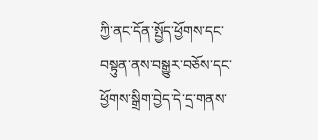ཀྱི་ནང་དོན་སྤྱོད་ཕྱོགས་དང་བསྟུན་ནས་བསྒྱུར་བཅོས་དང་ཕྱོགས་སྒྲིག་བྱེད་དེ་དྲ་གནས་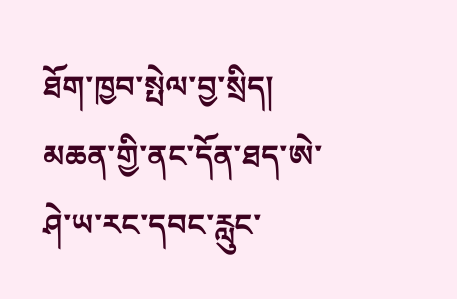ཐོག་ཁྱབ་སྤེལ་བྱ་སྲིད། མཆན་གྱི་ནང་དོན་ཐད་ཨེ་ཤེ་ཡ་རང་དབང་རླུང་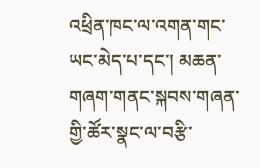འཕྲིན་ཁང་ལ་འགན་གང་ཡང་མེད་པ་དང་། མཆན་གཞག་གནང་སྐབས་གཞན་གྱི་ཚོར་སྣང་ལ་བརྩི་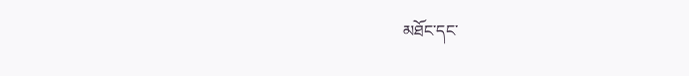མཐོང་དང་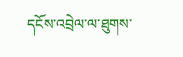དངོས་འབྲེལ་ལ་ཐུགས་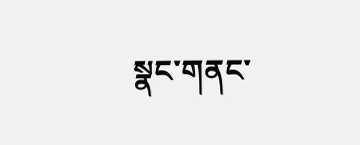སྣང་གནང་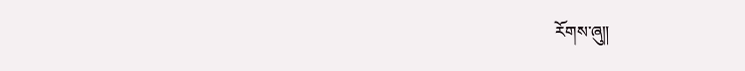རོགས་ཞུ༎